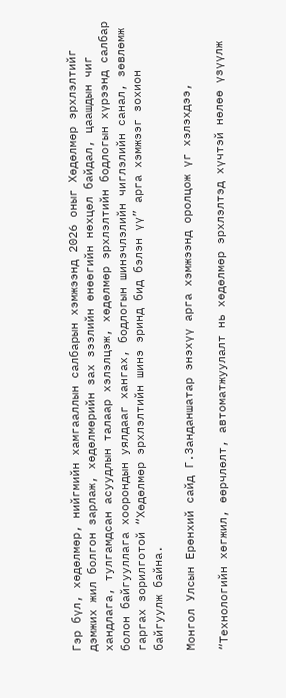Гэр бүл, хөдөлмөр, нийгмийн хамгааллын салбарын хэмжээнд 2026 оныг Хөдөлмөр эрхлэлтийг дэмжих жил болгон зарлаж, хөдөлмөрийн зах зээлийн өнөөгийн нөхцөл байдал, цаашдын чиг хандлага, тулгамдсан асуудлын талаар хэлэлцэж, хөдөлмөр эрхлэлтийн бодлогын хүрээнд салбар болон байгууллага хоорондын уялдааг хангах, бодлогын шинэчлэлийн чиглэлийн санал, зөвлөмж гаргах зорилготой “Хөдөлмөр эрхлэлтийн шинэ эринд бид бэлэн үү” арга хэмжээг зохион байгуулж байна.

Монгол Улсын Ерөнхий сайд Г.Занданшатар энэхүү арга хэмжээнд оролцож үг хэлэхдээ,

“Технологийн хөгжил, өөрчлөлт, автоматжуулалт нь хөдөлмөр эрхлэлтэд хүчтэй нөлөө үзүүлж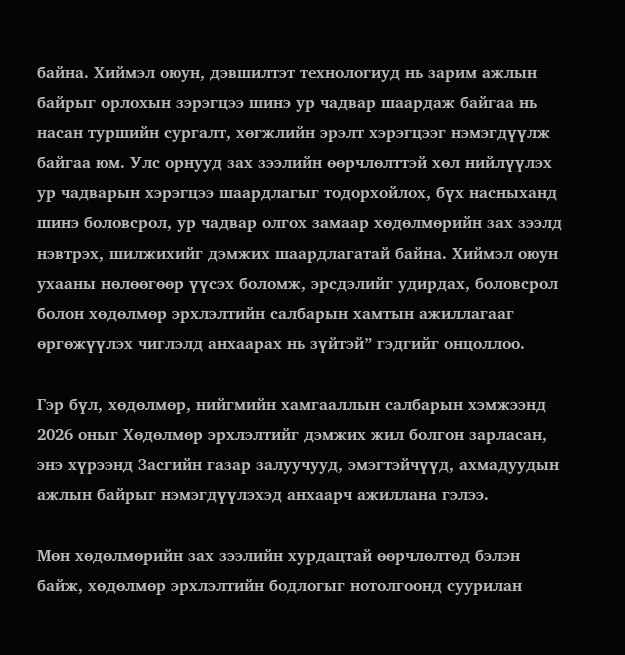байна. Хиймэл оюун, дэвшилтэт технологиуд нь зарим ажлын байрыг орлохын зэрэгцээ шинэ ур чадвар шаардаж байгаа нь насан туршийн сургалт, хөгжлийн эрэлт хэрэгцээг нэмэгдүүлж байгаа юм. Улс орнууд зах зээлийн өөрчлөлттэй хөл нийлүүлэх ур чадварын хэрэгцээ шаардлагыг тодорхойлох, бүх насныханд шинэ боловсрол, ур чадвар олгох замаар хөдөлмөрийн зах зээлд нэвтрэх, шилжихийг дэмжих шаардлагатай байна. Хиймэл оюун ухааны нөлөөгөөр үүсэх боломж, эрсдэлийг удирдах, боловсрол болон хөдөлмөр эрхлэлтийн салбарын хамтын ажиллагааг өргөжүүлэх чиглэлд анхаарах нь зүйтэй” гэдгийг онцоллоо.

Гэр бүл, хөдөлмөр, нийгмийн хамгааллын салбарын хэмжээнд 2026 оныг Хөдөлмөр эрхлэлтийг дэмжих жил болгон зарласан, энэ хүрээнд Засгийн газар залуучууд, эмэгтэйчүүд, ахмадуудын ажлын байрыг нэмэгдүүлэхэд анхаарч ажиллана гэлээ.

Мөн хөдөлмөрийн зах зээлийн хурдацтай өөрчлөлтөд бэлэн байж, хөдөлмөр эрхлэлтийн бодлогыг нотолгоонд суурилан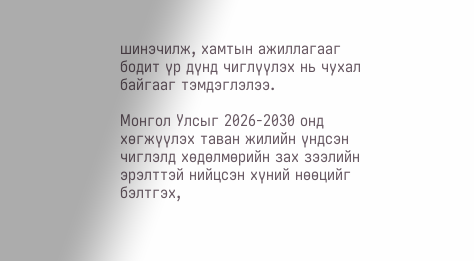шинэчилж, хамтын ажиллагааг бодит үр дүнд чиглүүлэх нь чухал байгааг тэмдэглэлээ.

Монгол Улсыг 2026-2030 онд хөгжүүлэх таван жилийн үндсэн чиглэлд хөдөлмөрийн зах зээлийн эрэлттэй нийцсэн хүний нөөцийг бэлтгэх,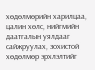хөдөлмөрийн харилцаа, цалин хөлс, нийгмийн даатгалын уялдааг сайжруулах, зохистой хөдөлмөр эрхлэлтийг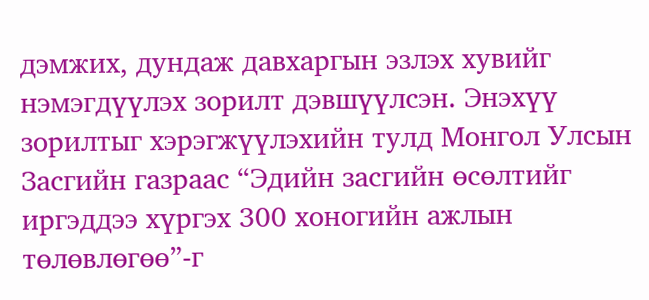дэмжих, дундаж давхаргын эзлэх хувийг нэмэгдүүлэх зорилт дэвшүүлсэн. Энэхүү зорилтыг хэрэгжүүлэхийн тулд Монгол Улсын Засгийн газраас “Эдийн засгийн өсөлтийг иргэддээ хүргэх 300 хоногийн ажлын төлөвлөгөө”-г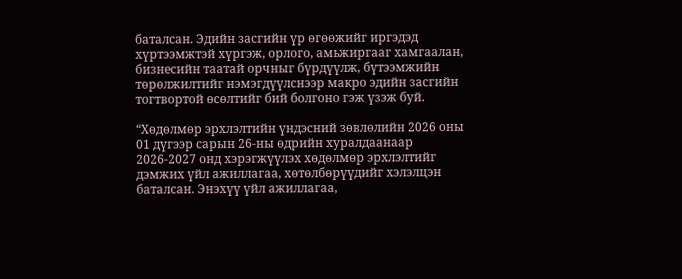баталсан. Эдийн засгийн үр өгөөжийг иргэдэд хүртээмжтэй хүргэж, орлого, амьжиргааг хамгаалан, бизнесийн таатай орчныг бүрдүүлж, бүтээмжийн төрөлжилтийг нэмэгдүүлснээр макро эдийн засгийн тогтвортой өсөлтийг бий болгоно гэж үзэж буй.

“Хөдөлмөр эрхлэлтийн үндэсний зөвлөлийн 2026 оны 01 дүгээр сарын 26-ны өдрийн хуралдаанаар 2026-2027 онд хэрэгжүүлэх хөдөлмөр эрхлэлтийг дэмжих үйл ажиллагаа, хөтөлбөрүүдийг хэлэлцэн баталсан. Энэхүү үйл ажиллагаа,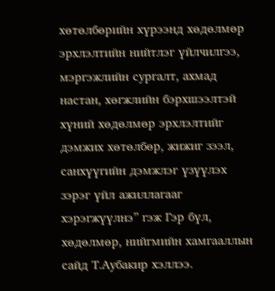хөтөлбөрийн хүрээнд хөдөлмөр эрхлэлтийн нийтлэг үйлчилгээ, мэргэжлийн сургалт, ахмад настан, хөгжлийн бэрхшээлтэй хүний хөдөлмөр эрхлэлтийг дэмжих хөтөлбөр, жижиг зээл, санхүүгийн дэмжлэг үзүүлэх зэрэг үйл ажиллагааг хэрэгжүүлнэ” гэж Гэр бүл, хөдөлмөр, нийгмийн хамгааллын сайд Т.Аубакир хэллээ.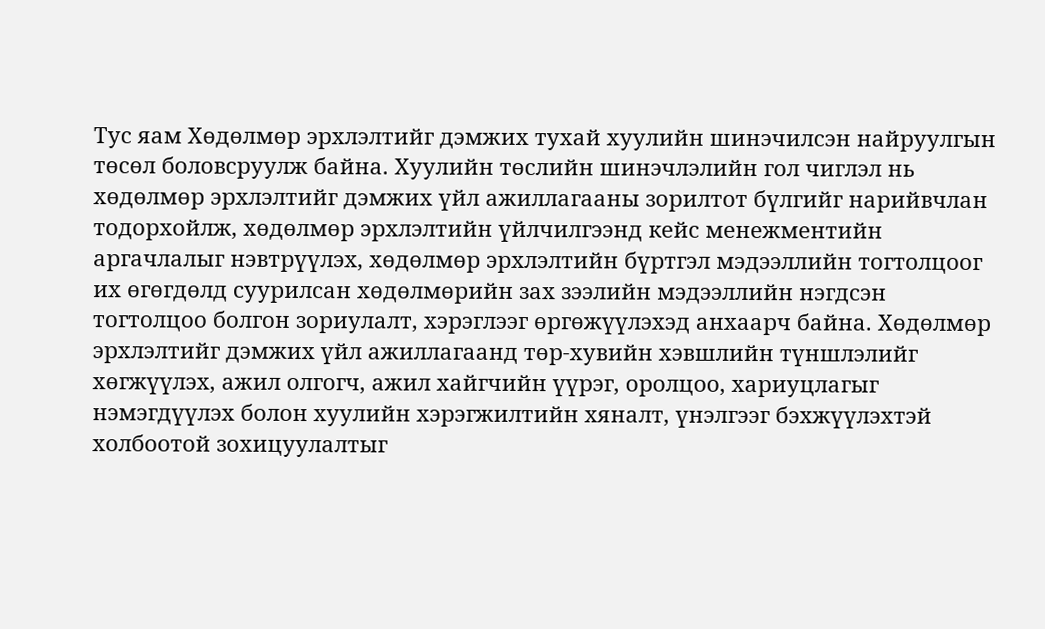Тус яам Хөдөлмөр эрхлэлтийг дэмжих тухай хуулийн шинэчилсэн найруулгын төсөл боловсруулж байна. Хуулийн төслийн шинэчлэлийн гол чиглэл нь хөдөлмөр эрхлэлтийг дэмжих үйл ажиллагааны зорилтот бүлгийг нарийвчлан тодорхойлж, хөдөлмөр эрхлэлтийн үйлчилгээнд кейс менежментийн аргачлалыг нэвтрүүлэх, хөдөлмөр эрхлэлтийн бүртгэл мэдээллийн тогтолцоог их өгөгдөлд суурилсан хөдөлмөрийн зах зээлийн мэдээллийн нэгдсэн тогтолцоо болгон зориулалт, хэрэглээг өргөжүүлэхэд анхаарч байна. Хөдөлмөр эрхлэлтийг дэмжих үйл ажиллагаанд төр-хувийн хэвшлийн түншлэлийг хөгжүүлэх, ажил олгогч, ажил хайгчийн үүрэг, оролцоо, хариуцлагыг нэмэгдүүлэх болон хуулийн хэрэгжилтийн хяналт, үнэлгээг бэхжүүлэхтэй холбоотой зохицуулалтыг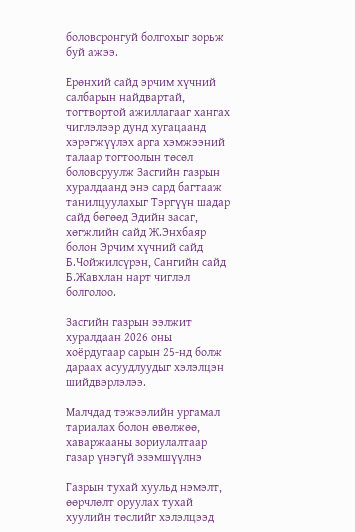боловсронгуй болгохыг зорьж буй ажээ.

Ерөнхий сайд эрчим хүчний салбарын найдвартай, тогтвортой ажиллагааг хангах чиглэлээр дунд хугацаанд хэрэгжүүлэх арга хэмжээний талаар тогтоолын төсөл боловсруулж Засгийн газрын хуралдаанд энэ сард багтааж танилцуулахыг Тэргүүн шадар сайд бөгөөд Эдийн засаг, хөгжлийн сайд Ж.Энхбаяр болон Эрчим хүчний сайд Б.Чойжилсүрэн, Сангийн сайд Б.Жавхлан нарт чиглэл болголоо.

Засгийн газрын ээлжит хуралдаан 2026 оны хоёрдугаар сарын 25-нд болж дараах асуудлуудыг хэлэлцэн шийдвэрлэлээ.

Малчдад тэжээлийн ургамал тариалах болон өвөлжөө, хаваржааны зориулалтаар газар үнэгүй эзэмшүүлнэ

Газрын тухай хуульд нэмэлт, өөрчлөлт оруулах тухай хуулийн төслийг хэлэлцээд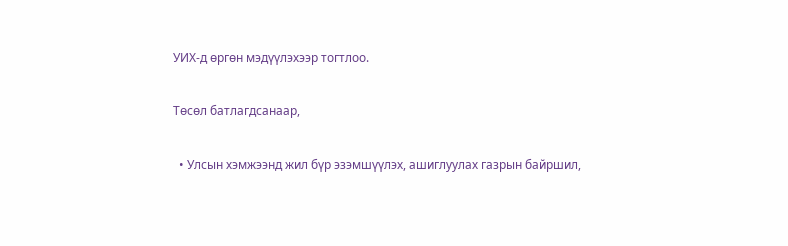УИХ-д өргөн мэдүүлэхээр тогтлоо.

Төсөл батлагдсанаар,

  • Улсын хэмжээнд жил бүр эзэмшүүлэх, ашиглуулах газрын байршил,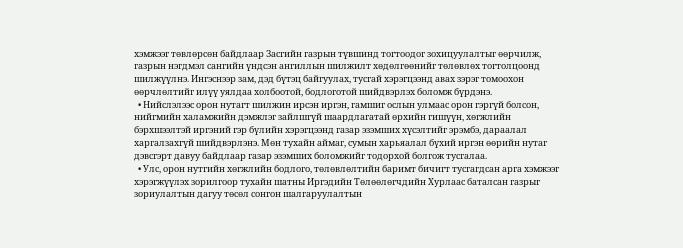хэмжээг төвлөрсөн байдлаар Засгийн газрын түвшинд тогтоодог зохицуулалтыг өөрчилж, газрын нэгдмэл сангийн үндсэн ангиллын шилжилт хөдөлгөөнийг төлөвлөх тогтолцоонд шилжүүлнэ. Ингэснээр зам, дэд бүтэц байгуулах, тусгай хэрэгцээнд авах зэрэг томоохон өөрчлөлтийг илүү уялдаа холбоотой, бодлоготой шийдвэрлэх боломж бүрдэнэ.
  • Нийслэлээс орон нутагт шилжин ирсэн иргэн, гамшиг ослын улмаас орон гэргүй болсон, нийгмийн халамжийн дэмжлэг зайлшгүй шаардлагатай өрхийн гишүүн, хөгжлийн бэрхшээлтэй иргэний гэр бүлийн хэрэгцээнд газар эзэмших хүсэлтийг эрэмбэ, дараалал харгалзахгүй шийдвэрлэнэ. Мөн тухайн аймаг, сумын харьяалал бүхий иргэн өөрийн нутаг дэвсгэрт давуу байдлаар газар эзэмших боломжийг тодорхой болгож тусгалаа.
  • Улс, орон нутгийн хөгжлийн бодлого, төлөвлөлтийн баримт бичигт тусгагдсан арга хэмжээг хэрэгжүүлэх зорилгоор тухайн шатны Иргэдийн Төлөөлөгчдийн Хурлаас баталсан газрыг зориулалтын дагуу төсөл сонгон шалгаруулалтын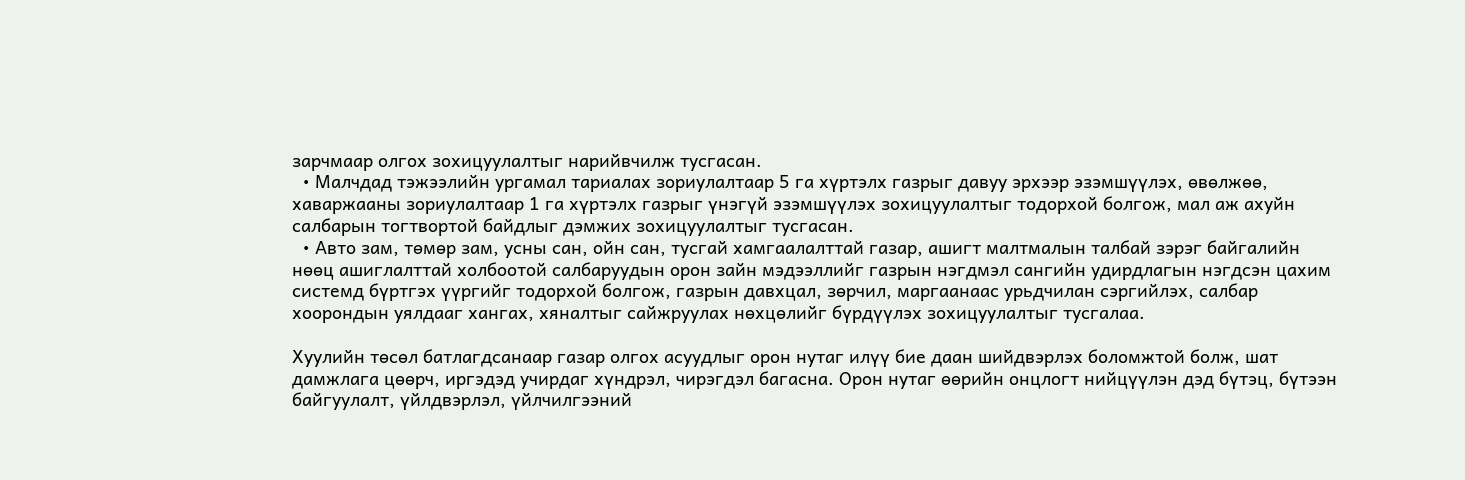зарчмаар олгох зохицуулалтыг нарийвчилж тусгасан.
  • Малчдад тэжээлийн ургамал тариалах зориулалтаар 5 га хүртэлх газрыг давуу эрхээр эзэмшүүлэх, өвөлжөө, хаваржааны зориулалтаар 1 га хүртэлх газрыг үнэгүй эзэмшүүлэх зохицуулалтыг тодорхой болгож, мал аж ахуйн салбарын тогтвортой байдлыг дэмжих зохицуулалтыг тусгасан.
  • Авто зам, төмөр зам, усны сан, ойн сан, тусгай хамгаалалттай газар, ашигт малтмалын талбай зэрэг байгалийн нөөц ашиглалттай холбоотой салбаруудын орон зайн мэдээллийг газрын нэгдмэл сангийн удирдлагын нэгдсэн цахим системд бүртгэх үүргийг тодорхой болгож, газрын давхцал, зөрчил, маргаанаас урьдчилан сэргийлэх, салбар хоорондын уялдааг хангах, хяналтыг сайжруулах нөхцөлийг бүрдүүлэх зохицуулалтыг тусгалаа.

Хуулийн төсөл батлагдсанаар газар олгох асуудлыг орон нутаг илүү бие даан шийдвэрлэх боломжтой болж, шат дамжлага цөөрч, иргэдэд учирдаг хүндрэл, чирэгдэл багасна. Орон нутаг өөрийн онцлогт нийцүүлэн дэд бүтэц, бүтээн байгуулалт, үйлдвэрлэл, үйлчилгээний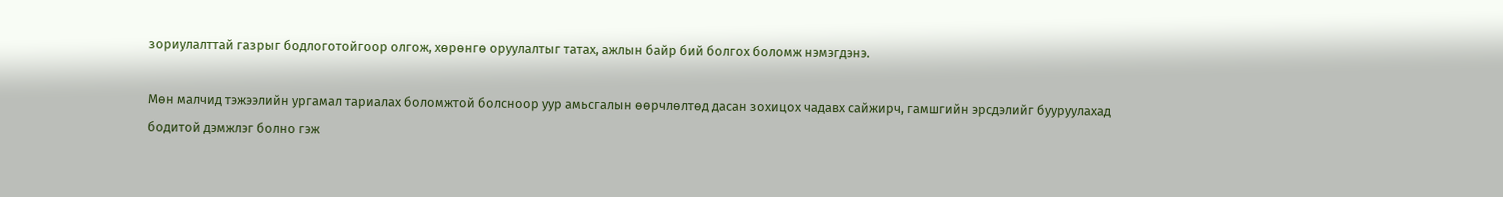зориулалттай газрыг бодлоготойгоор олгож, хөрөнгө оруулалтыг татах, ажлын байр бий болгох боломж нэмэгдэнэ.

Мөн малчид тэжээлийн ургамал тариалах боломжтой болсноор уур амьсгалын өөрчлөлтөд дасан зохицох чадавх сайжирч, гамшгийн эрсдэлийг бууруулахад бодитой дэмжлэг болно гэж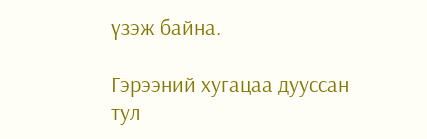үзэж байна.

Гэрээний хугацаа дууссан тул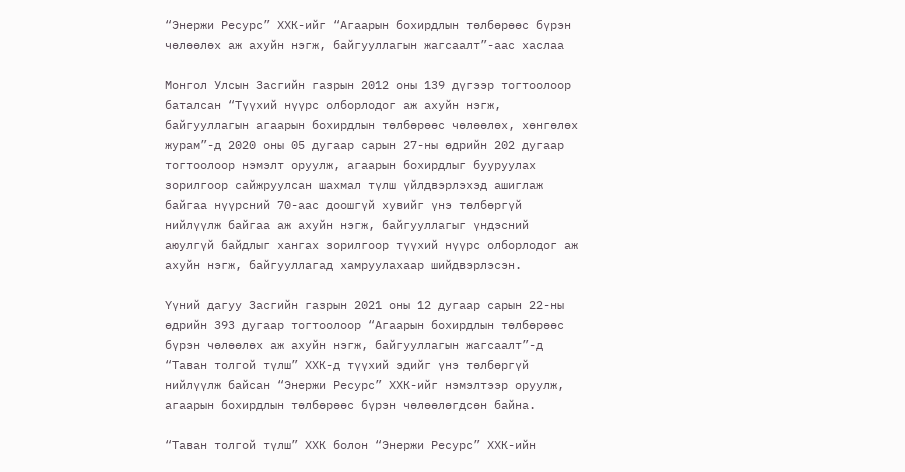“Энержи Ресурс” ХХК-ийг “Агаарын бохирдлын төлбөрөөс бүрэн чөлөөлөх аж ахуйн нэгж, байгууллагын жагсаалт”-аас хаслаа

Монгол Улсын Засгийн газрын 2012 оны 139 дүгээр тогтоолоор баталсан “Түүхий нүүрс олборлодог аж ахуйн нэгж, байгууллагын агаарын бохирдлын төлбөрөөс чөлөөлөх, хөнгөлөх журам”-д 2020 оны 05 дугаар сарын 27-ны өдрийн 202 дугаар тогтоолоор нэмэлт оруулж, агаарын бохирдлыг бууруулах зорилгоор сайжруулсан шахмал түлш үйлдвэрлэхэд ашиглаж байгаа нүүрсний 70-аас доошгүй хувийг үнэ төлбөргүй нийлүүлж байгаа аж ахуйн нэгж, байгууллагыг үндэсний аюулгүй байдлыг хангах зорилгоор түүхий нүүрс олборлодог аж ахуйн нэгж, байгууллагад хамруулахаар шийдвэрлэсэн.

Үүний дагуу Засгийн газрын 2021 оны 12 дугаар сарын 22-ны өдрийн 393 дугаар тогтоолоор “Агаарын бохирдлын төлбөрөөс бүрэн чөлөөлөх аж ахуйн нэгж, байгууллагын жагсаалт”-д “Таван толгой түлш” ХХК-д түүхий эдийг үнэ төлбөргүй нийлүүлж байсан “Энержи Ресурс” ХХК-ийг нэмэлтээр оруулж, агаарын бохирдлын төлбөрөөс бүрэн чөлөөлөгдсөн байна.

“Таван толгой түлш” ХХК болон “Энержи Ресурс” ХХК-ийн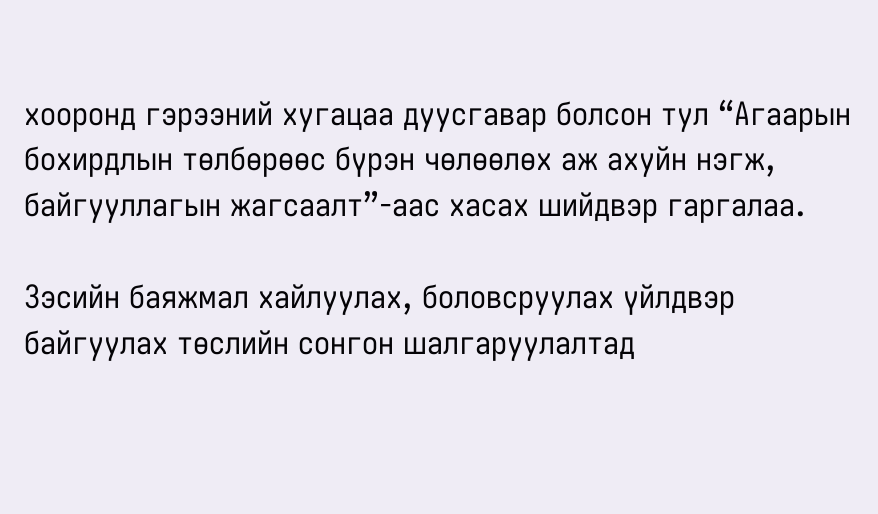хооронд гэрээний хугацаа дуусгавар болсон тул “Агаарын бохирдлын төлбөрөөс бүрэн чөлөөлөх аж ахуйн нэгж, байгууллагын жагсаалт”-аас хасах шийдвэр гаргалаа.

Зэсийн баяжмал хайлуулах, боловсруулах үйлдвэр байгуулах төслийн сонгон шалгаруулалтад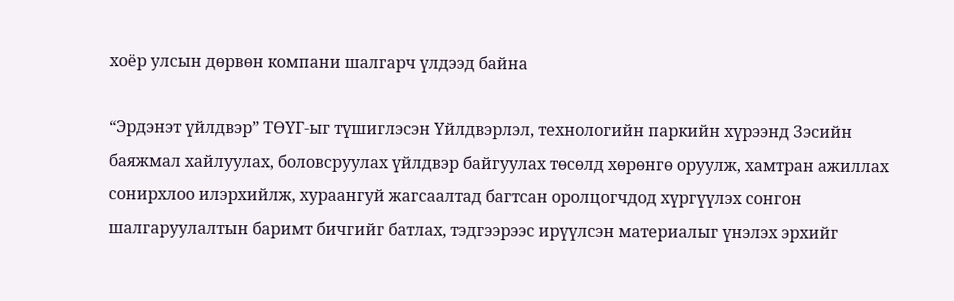хоёр улсын дөрвөн компани шалгарч үлдээд байна

“Эрдэнэт үйлдвэр” ТӨҮГ-ыг түшиглэсэн Үйлдвэрлэл, технологийн паркийн хүрээнд Зэсийн баяжмал хайлуулах, боловсруулах үйлдвэр байгуулах төсөлд хөрөнгө оруулж, хамтран ажиллах сонирхлоо илэрхийлж, хураангуй жагсаалтад багтсан оролцогчдод хүргүүлэх сонгон шалгаруулалтын баримт бичгийг батлах, тэдгээрээс ирүүлсэн материалыг үнэлэх эрхийг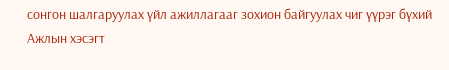сонгон шалгаруулах үйл ажиллагааг зохион байгуулах чиг үүрэг бүхий Ажлын хэсэгт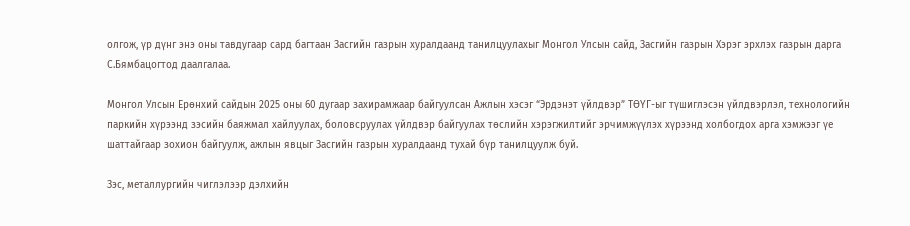олгож, үр дүнг энэ оны тавдугаар сард багтаан Засгийн газрын хуралдаанд танилцуулахыг Монгол Улсын сайд, Засгийн газрын Хэрэг эрхлэх газрын дарга С.Бямбацогтод даалгалаа.

Монгол Улсын Ерөнхий сайдын 2025 оны 60 дугаар захирамжаар байгуулсан Ажлын хэсэг “Эрдэнэт үйлдвэр” ТӨҮГ-ыг түшиглэсэн үйлдвэрлэл, технологийн паркийн хүрээнд зэсийн баяжмал хайлуулах, боловсруулах үйлдвэр байгуулах төслийн хэрэгжилтийг эрчимжүүлэх хүрээнд холбогдох арга хэмжээг үе шаттайгаар зохион байгуулж, ажлын явцыг Засгийн газрын хуралдаанд тухай бүр танилцуулж буй.

Зэс, металлургийн чиглэлээр дэлхийн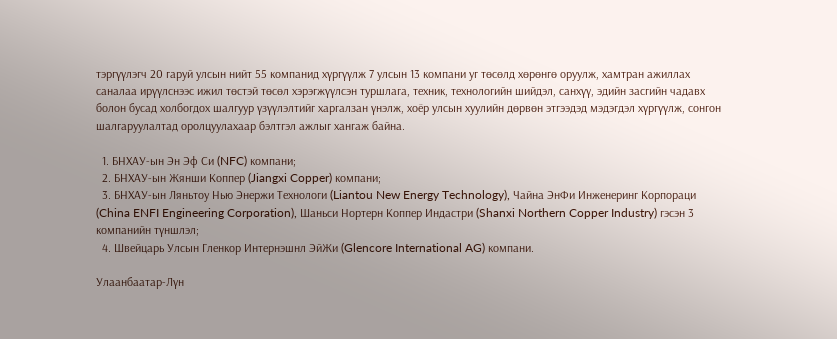тэргүүлэгч 20 гаруй улсын нийт 55 компанид хүргүүлж 7 улсын 13 компани уг төсөлд хөрөнгө оруулж, хамтран ажиллах саналаа ирүүлснээс ижил төстэй төсөл хэрэгжүүлсэн туршлага, техник, технологийн шийдэл, санхүү, эдийн засгийн чадавх болон бусад холбогдох шалгуур үзүүлэлтийг харгалзан үнэлж, хоёр улсын хуулийн дөрвөн этгээдэд мэдэгдэл хүргүүлж, сонгон шалгаруулалтад оролцуулахаар бэлтгэл ажлыг хангаж байна.

  1. БНХАУ-ын Эн Эф Си (NFC) компани;
  2. БНХАУ-ын Жянши Коппер (Jiangxi Copper) компани;
  3. БНХАУ-ын Ляньтоу Нью Энержи Технологи (Liantou New Energy Technology), Чайна ЭнФи Инженеринг Корпораци (China ENFI Engineering Corporation), Шаньси Нортерн Коппер Индастри (Shanxi Northern Copper Industry) гэсэн 3 компанийн түншлэл;
  4. Швейцарь Улсын Гленкор Интернэшнл ЭйЖи (Glencore International AG) компани.

Улаанбаатар-Лүн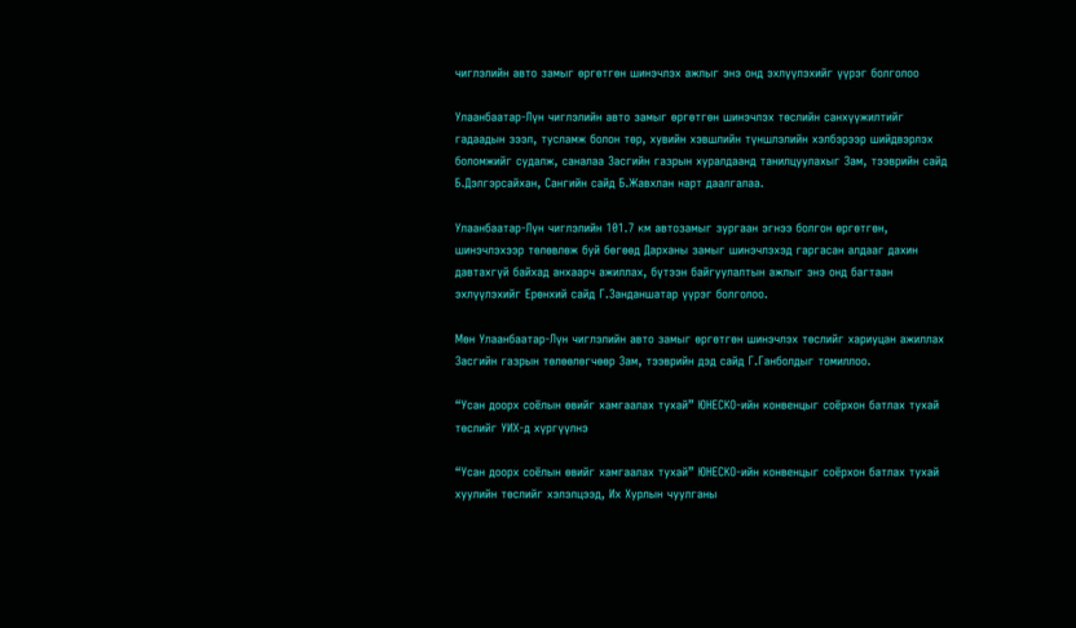чиглэлийн авто замыг өргөтгөн шинэчлэх ажлыг энэ онд эхлүүлэхийг үүрэг болголоо

Улаанбаатар-Лүн чиглэлийн авто замыг өргөтгөн шинэчлэх төслийн санхүүжилтийг гадаадын зээл, тусламж болон төр, хувийн хэвшлийн түншлэлийн хэлбэрээр шийдвэрлэх боломжийг судалж, саналаа Засгийн газрын хуралдаанд танилцуулахыг Зам, тээврийн сайд Б.Дэлгэрсайхан, Сангийн сайд Б.Жавхлан нарт даалгалаа.

Улаанбаатар-Лүн чиглэлийн 101.7 км автозамыг зургаан эгнээ болгон өргөтгөн, шинэчлэхээр төлөвлөж буй бөгөөд Дарханы замыг шинэчлэхэд гаргасан алдааг дахин давтахгүй байхад анхаарч ажиллах, бүтээн байгуулалтын ажлыг энэ онд багтаан эхлүүлэхийг Ерөнхий сайд Г.Занданшатар үүрэг болголоо.

Мөн Улаанбаатар-Лүн чиглэлийн авто замыг өргөтгөн шинэчлэх төслийг хариуцан ажиллах Засгийн газрын төлөөлөгчөөр Зам, тээврийн дэд сайд Г.Ганболдыг томиллоо.

“Усан доорх соёлын өвийг хамгаалах тухай” ЮНЕСКО-ийн конвенцыг соёрхон батлах тухай төслийг УИХ-д хүргүүлнэ

“Усан доорх соёлын өвийг хамгаалах тухай” ЮНЕСКО-ийн конвенцыг соёрхон батлах тухай хуулийн төслийг хэлэлцээд, Их Хурлын чуулганы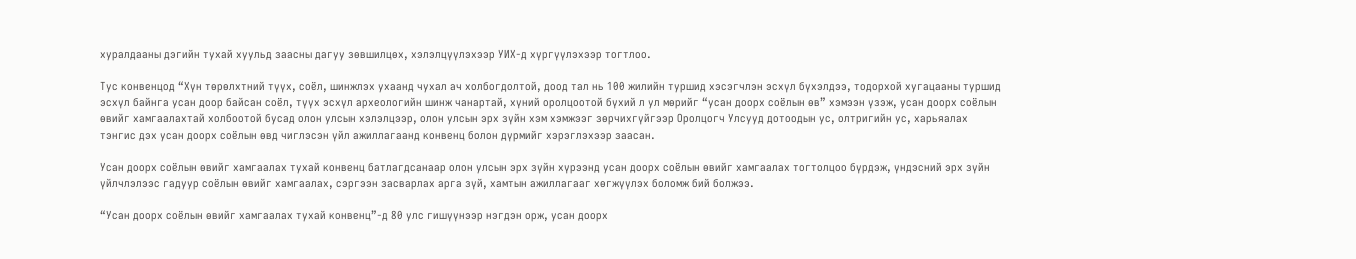хуралдааны дэгийн тухай хуульд заасны дагуу зөвшилцөх, хэлэлцүүлэхээр УИХ-д хүргүүлэхээр тогтлоо.

Тус конвенцод “Хүн төрөлхтний түүх, соёл, шинжлэх ухаанд чухал ач холбогдолтой, доод тал нь 100 жилийн туршид хэсэгчлэн эсхүл бүхэлдээ, тодорхой хугацааны туршид эсхүл байнга усан доор байсан соёл, түүх эсхүл археологийн шинж чанартай, хүний оролцоотой бүхий л ул мөрийг “усан доорх соёлын өв” хэмээн үзэж, усан доорх соёлын өвийг хамгаалахтай холбоотой бусад олон улсын хэлэлцээр, олон улсын эрх зүйн хэм хэмжээг зөрчихгүйгээр Оролцогч Улсууд дотоодын ус, олтригийн ус, харьяалах тэнгис дэх усан доорх соёлын өвд чиглэсэн үйл ажиллагаанд конвенц болон дүрмийг хэрэглэхээр заасан.

Усан доорх соёлын өвийг хамгаалах тухай конвенц батлагдсанаар олон улсын эрх зүйн хүрээнд усан доорх соёлын өвийг хамгаалах тогтолцоо бүрдэж, үндэсний эрх зүйн үйлчлэлээс гадуур соёлын өвийг хамгаалах, сэргээн засварлах арга зүй, хамтын ажиллагааг хөгжүүлэх боломж бий болжээ.

“Усан доорх соёлын өвийг хамгаалах тухай конвенц”-д 80 улс гишүүнээр нэгдэн орж, усан доорх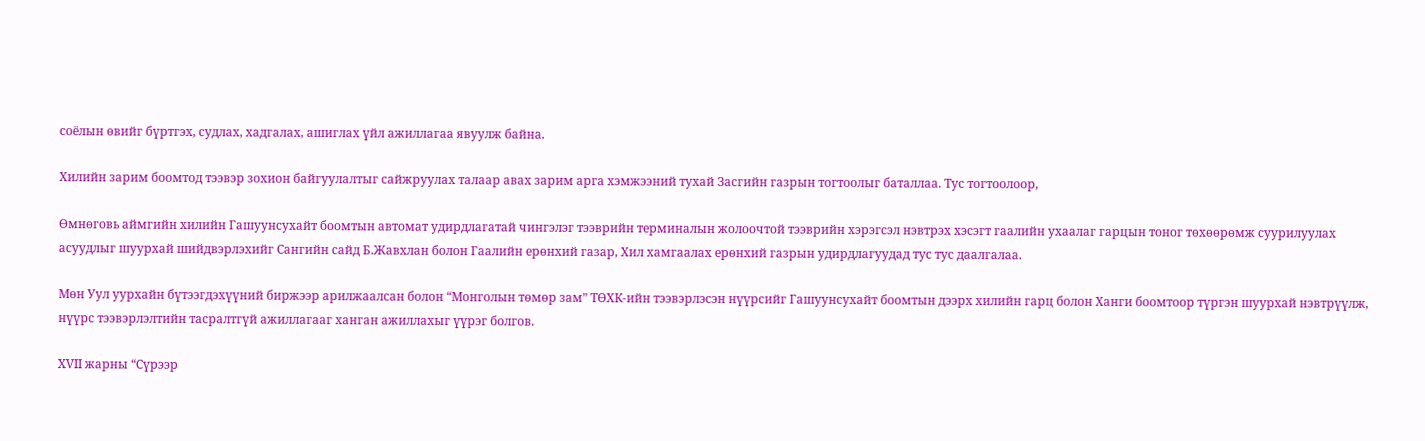соёлын өвийг бүртгэх, судлах, хадгалах, ашиглах үйл ажиллагаа явуулж байна.

Хилийн зарим боомтод тээвэр зохион байгуулалтыг сайжруулах талаар авах зарим арга хэмжээний тухай Засгийн газрын тогтоолыг баталлаа. Тус тогтоолоор,

Өмнөговь аймгийн хилийн Гашуунсухайт боомтын автомат удирдлагатай чингэлэг тээврийн терминалын жолоочтой тээврийн хэрэгсэл нэвтрэх хэсэгт гаалийн ухаалаг гарцын тоног төхөөрөмж суурилуулах асуудлыг шуурхай шийдвэрлэхийг Сангийн сайд Б.Жавхлан болон Гаалийн ерөнхий газар, Хил хамгаалах ерөнхий газрын удирдлагуудад тус тус даалгалаа.

Мөн Уул уурхайн бүтээгдэхүүний биржээр арилжаалсан болон “Монголын төмөр зам” ТӨХК-ийн тээвэрлэсэн нүүрсийг Гашуунсухайт боомтын дээрх хилийн гарц болон Ханги боомтоор түргэн шуурхай нэвтрүүлж, нүүрс тээвэрлэлтийн тасралтгүй ажиллагааг ханган ажиллахыг үүрэг болгов.

XVII жарны “Сүрээр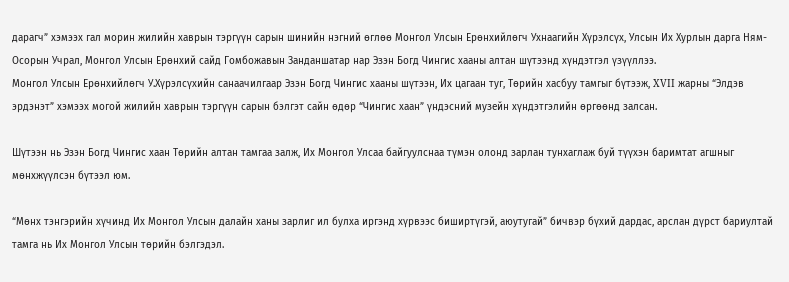дарагч” хэмээх гал морин жилийн хаврын тэргүүн сарын шинийн нэгний өглөө Монгол Улсын Ерөнхийлөгч Ухнаагийн Хүрэлсүх, Улсын Их Хурлын дарга Ням-Осорын Учрал, Монгол Улсын Ерөнхий сайд Гомбожавын Занданшатар нар Эзэн Богд Чингис хааны алтан шүтээнд хүндэтгэл үзүүллээ.
Монгол Улсын Ерөнхийлөгч У.Хүрэлсүхийн санаачилгаар Эзэн Богд Чингис хааны шүтээн, Их цагаан туг, Төрийн хасбуу тамгыг бүтээж, XVII жарны “Элдэв эрдэнэт” хэмээх могой жилийн хаврын тэргүүн сарын бэлгэт сайн өдөр “Чингис хаан” үндэсний музейн хүндэтгэлийн өргөөнд залсан.

Шүтээн нь Эзэн Богд Чингис хаан Төрийн алтан тамгаа залж, Их Монгол Улсаа байгуулснаа түмэн олонд зарлан тунхаглаж буй түүхэн баримтат агшныг мөнхжүүлсэн бүтээл юм.

“Мөнх тэнгэрийн хүчинд Их Монгол Улсын далайн ханы зарлиг ил булха иргэнд хүрвээс биширтүгэй, аюутугай” бичвэр бүхий дардас, арслан дүрст бариултай тамга нь Их Монгол Улсын төрийн бэлгэдэл.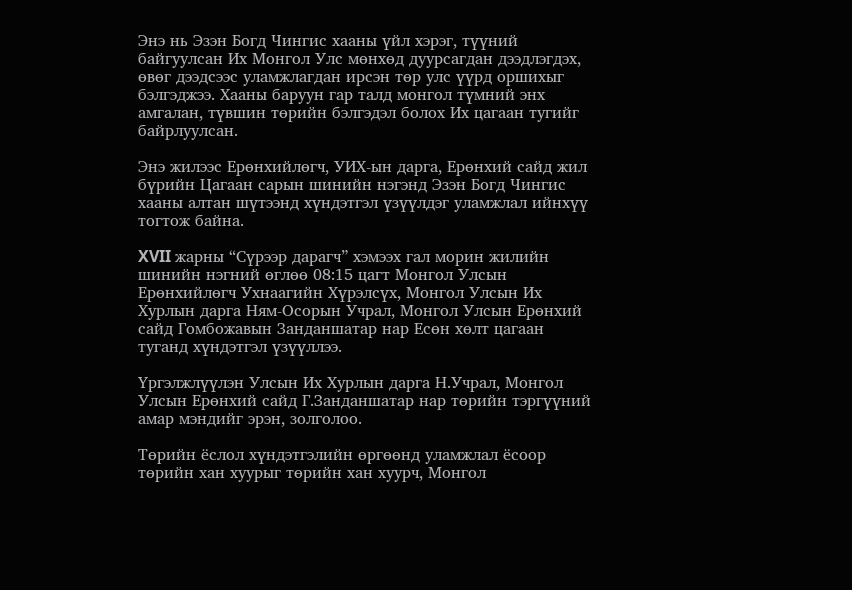Энэ нь Эзэн Богд Чингис хааны үйл хэрэг, түүний байгуулсан Их Монгол Улс мөнхөд дуурсагдан дээдлэгдэх, өвөг дээдсээс уламжлагдан ирсэн төр улс үүрд оршихыг  бэлгэджээ. Хааны баруун гар талд монгол түмний энх амгалан, түвшин төрийн бэлгэдэл болох Их цагаан тугийг байрлуулсан.

Энэ жилээс Ерөнхийлөгч, УИХ-ын дарга, Ерөнхий сайд жил бүрийн Цагаан сарын шинийн нэгэнд Эзэн Богд Чингис хааны алтан шүтээнд хүндэтгэл үзүүлдэг уламжлал ийнхүү тогтож байна.

XVII жарны “Сүрээр дарагч” хэмээх гал морин жилийн шинийн нэгний өглөө 08:15 цагт Монгол Улсын Ерөнхийлөгч Ухнаагийн Хүрэлсүх, Монгол Улсын Их Хурлын дарга Ням-Осорын Учрал, Монгол Улсын Ерөнхий сайд Гомбожавын Занданшатар нар Есөн хөлт цагаан туганд хүндэтгэл үзүүллээ.

Үргэлжлүүлэн Улсын Их Хурлын дарга Н.Учрал, Монгол Улсын Ерөнхий сайд Г.Занданшатар нар төрийн тэргүүний амар мэндийг эрэн, золголоо.

Төрийн ёслол хүндэтгэлийн өргөөнд уламжлал ёсоор төрийн хан хуурыг төрийн хан хуурч, Монгол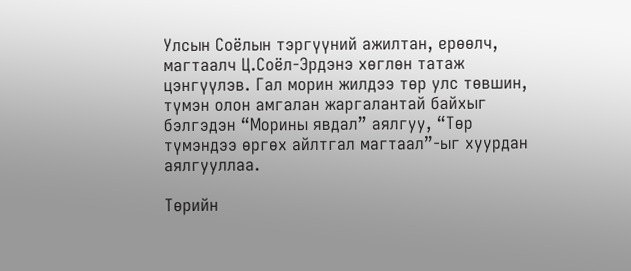Улсын Соёлын тэргүүний ажилтан, ерөөлч, магтаалч Ц.Соёл-Эрдэнэ хөглөн татаж цэнгүүлэв. Гал морин жилдээ төр улс төвшин, түмэн олон амгалан жаргалантай байхыг бэлгэдэн “Морины явдал” аялгуу, “Төр түмэндээ өргөх айлтгал магтаал”-ыг хуурдан аялгууллаа.

Төрийн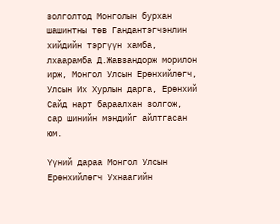золголтод Монголын бурхан шашинтны төв Гандантэгчэнлин хийдийн тэргүүн хамба, лхаарамба Д.Жавзандорж морилон ирж, Монгол Улсын Ерөнхийлөгч, Улсын Их Хурлын дарга, Ерөнхий Сайд нарт бараалхан золгож, сар шинийн мэндийг айлтгасан юм.

Үүний дараа Монгол Улсын Ерөнхийлөгч Ухнаагийн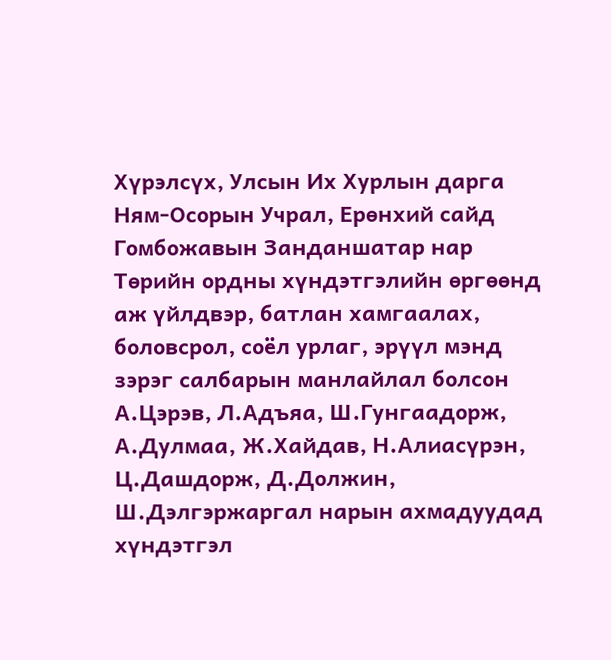Хүрэлсүх, Улсын Их Хурлын дарга Ням-Осорын Учрал, Ерөнхий сайд Гомбожавын Занданшатар нар Төрийн ордны хүндэтгэлийн өргөөнд аж үйлдвэр, батлан хамгаалах, боловсрол, соёл урлаг, эрүүл мэнд зэрэг салбарын манлайлал болсон А.Цэрэв, Л.Адъяа, Ш.Гунгаадорж, А.Дулмаа, Ж.Хайдав, Н.Алиасүрэн, Ц.Дашдорж, Д.Должин, Ш.Дэлгэржаргал нарын ахмадуудад хүндэтгэл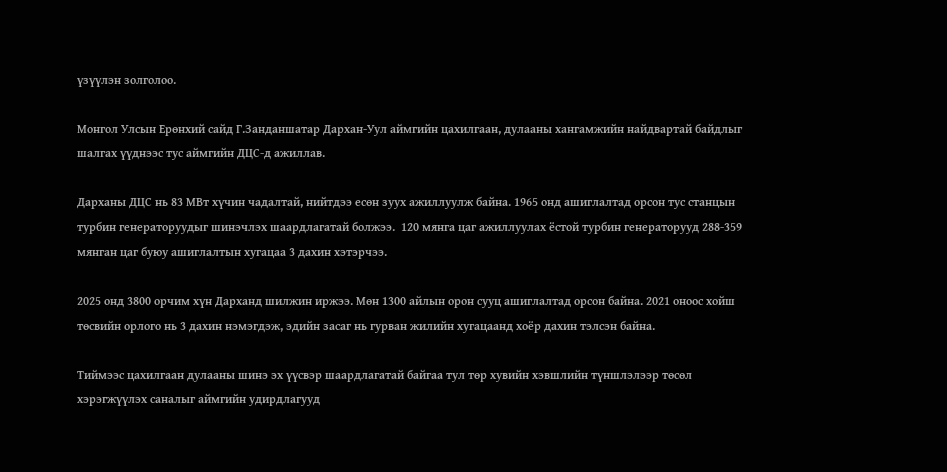үзүүлэн золголоо.

Монгол Улсын Ерөнхий сайд Г.Занданшатар Дархан-Уул аймгийн цахилгаан, дулааны хангамжийн найдвартай байдлыг шалгах үүднээс тус аймгийн ДЦС-д ажиллав.

Дарханы ДЦС нь 83 МВт хүчин чадалтай, нийтдээ есөн зуух ажиллуулж байна. 1965 онд ашиглалтад орсон тус станцын турбин генераторуудыг шинэчлэх шаардлагатай болжээ.  120 мянга цаг ажиллуулах ёстой турбин генераторууд 288-359 мянган цаг буюу ашиглалтын хугацаа 3 дахин хэтэрчээ.

2025 онд 3800 орчим хүн Дарханд шилжин иржээ. Мөн 1300 айлын орон сууц ашиглалтад орсон байна. 2021 оноос хойш төсвийн орлого нь 3 дахин нэмэгдэж, эдийн засаг нь гурван жилийн хугацаанд хоёр дахин тэлсэн байна.

Тиймээс цахилгаан дулааны шинэ эх үүсвэр шаардлагатай байгаа тул төр хувийн хэвшлийн түншлэлээр төсөл хэрэгжүүлэх саналыг аймгийн удирдлагууд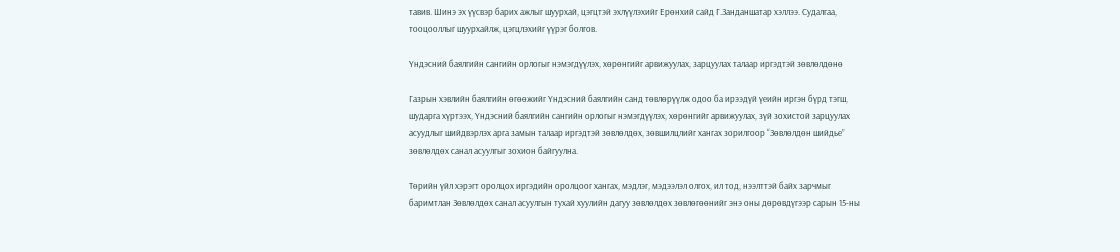тавив. Шинэ эх үүсвэр барих ажлыг шуурхай, цэгцтэй эхлүүлэхийг Ерөнхий сайд Г.Занданшатар хэллээ. Судалгаа, тооцооллыг шуурхайлж, цэгцлэхийг үүрэг болгов.

Үндэсний баялгийн сангийн орлогыг нэмэгдүүлэх, хөрөнгийг арвижуулах, зарцуулах талаар иргэдтэй зөвлөлдөнө

Газрын хэвлийн баялгийн өгөөжийг Үндэсний баялгийн санд төвлөрүүлж одоо ба ирээдүй үеийн иргэн бүрд тэгш, шударга хүртээх, Үндэсний баялгийн сангийн орлогыг нэмэгдүүлэх, хөрөнгийг арвижуулах, зүй зохистой зарцуулах асуудлыг шийдвэрлэх арга замын талаар иргэдтэй зөвлөлдөх, зөвшилцлийг хангах зорилгоор “Зөвлөлдөн шийдье” зөвлөлдөх санал асуулгыг зохион байгуулна.

Төрийн үйл хэрэгт оролцох иргэдийн оролцоог хангах, мэдлэг, мэдээлэл олгох, ил тод, нээлттэй байх зарчмыг баримтлан Зөвлөлдөх санал асуулгын тухай хуулийн дагуу зөвлөлдөх зөвлөгөөнийг энэ оны дөрөвдүгээр сарын 15-ны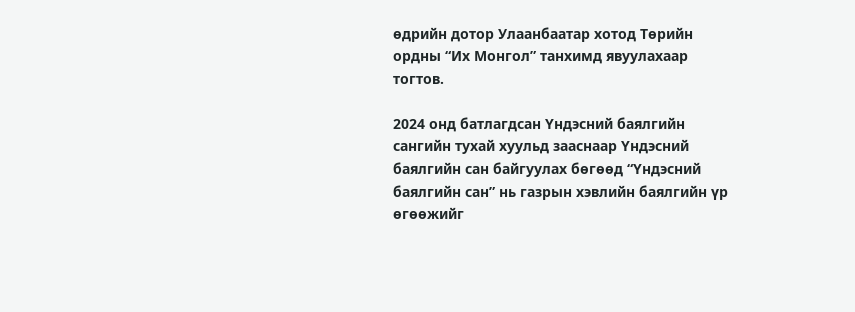өдрийн дотор Улаанбаатар хотод Төрийн ордны “Их Монгол” танхимд явуулахаар тогтов.

2024 онд батлагдсан Үндэсний баялгийн сангийн тухай хуульд зааснаар Үндэсний баялгийн сан байгуулах бөгөөд “Үндэсний баялгийн сан” нь газрын хэвлийн баялгийн үр өгөөжийг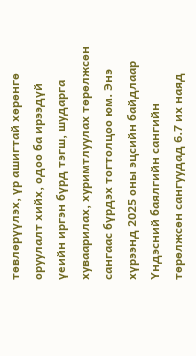төвлөрүүлэх, үр ашигтай хөрөнгө оруулалт хийх, одоо ба ирээдүй үеийн иргэн бүрд тэгш, шударга хуваарилах, хуримтлуулах төрөлжсөн сангаас бүрдэх тогтолцоо юм. Энэ хүрээнд 2025 оны эцсийн байдлаар Үндэсний баялгийн сангийн төрөлжсөн сангуудад 6.7 их наяд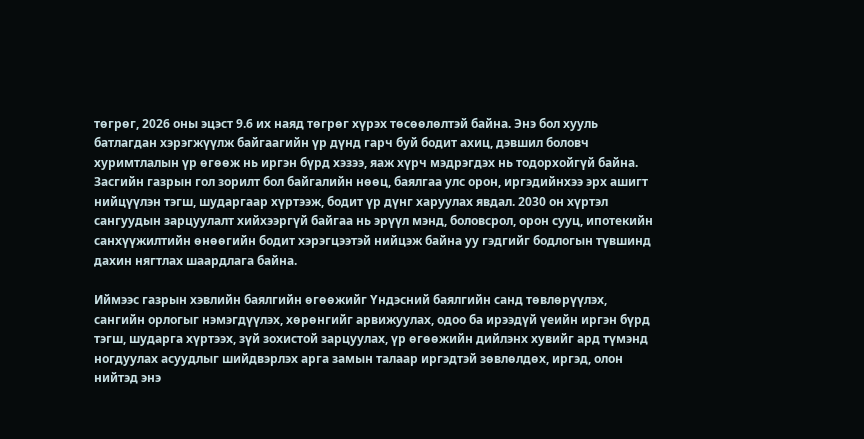төгрөг, 2026 оны эцэст 9.6 их наяд төгрөг хүрэх төсөөлөлтэй байна. Энэ бол хууль батлагдан хэрэгжүүлж байгаагийн үр дүнд гарч буй бодит ахиц, дэвшил боловч хуримтлалын үр өгөөж нь иргэн бүрд хэзээ, яаж хүрч мэдрэгдэх нь тодорхойгүй байна. Засгийн газрын гол зорилт бол байгалийн нөөц, баялгаа улс орон, иргэдийнхээ эрх ашигт нийцүүлэн тэгш, шударгаар хүртээж, бодит үр дүнг харуулах явдал. 2030 он хүртэл сангуудын зарцуулалт хийхээргүй байгаа нь эрүүл мэнд, боловсрол, орон сууц, ипотекийн санхүүжилтийн өнөөгийн бодит хэрэгцээтэй нийцэж байна уу гэдгийг бодлогын түвшинд дахин нягтлах шаардлага байна.

Иймээс газрын хэвлийн баялгийн өгөөжийг Үндэсний баялгийн санд төвлөрүүлэх, сангийн орлогыг нэмэгдүүлэх, хөрөнгийг арвижуулах, одоо ба ирээдүй үеийн иргэн бүрд тэгш, шударга хүртээх, зүй зохистой зарцуулах, үр өгөөжийн дийлэнх хувийг ард түмэнд ногдуулах асуудлыг шийдвэрлэх арга замын талаар иргэдтэй зөвлөлдөх, иргэд, олон нийтэд энэ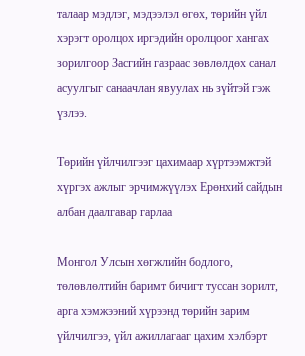талаар мэдлэг, мэдээлэл өгөх, төрийн үйл хэрэгт оролцох иргэдийн оролцоог хангах зорилгоор Засгийн газраас зөвлөлдөх санал асуулгыг санаачлан явуулах нь зүйтэй гэж үзлээ.

Төрийн үйлчилгээг цахимаар хүртээмжтэй хүргэх ажлыг эрчимжүүлэх Ерөнхий сайдын албан даалгавар гарлаа

Монгол Улсын хөгжлийн бодлого, төлөвлөлтийн баримт бичигт туссан зорилт, арга хэмжээний хүрээнд төрийн зарим үйлчилгээ, үйл ажиллагааг цахим хэлбэрт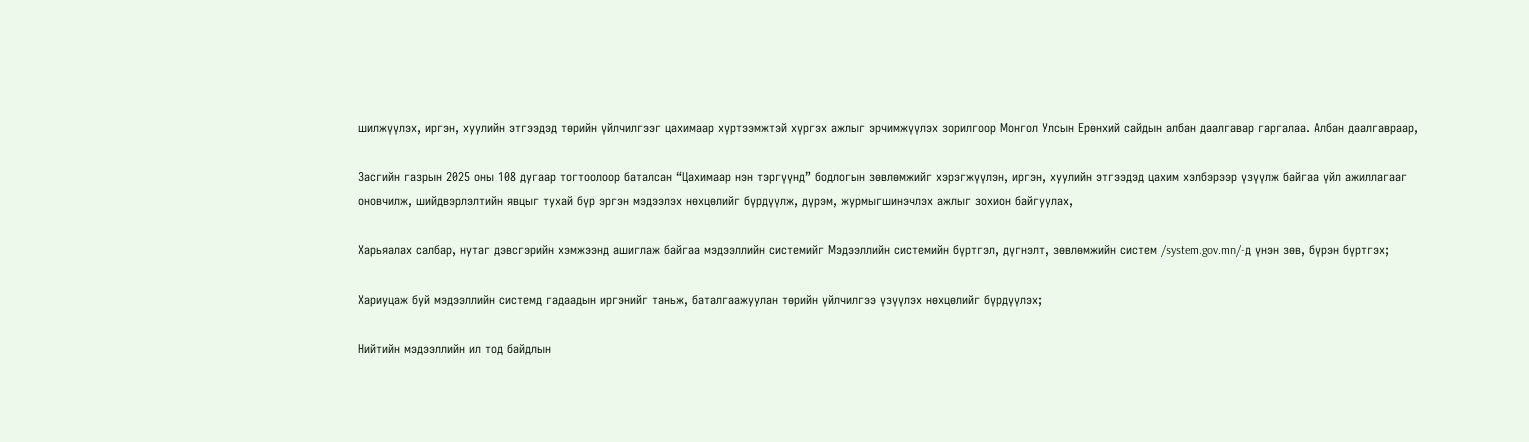шилжүүлэх, иргэн, хуулийн этгээдэд төрийн үйлчилгээг цахимаар хүртээмжтэй хүргэх ажлыг эрчимжүүлэх зорилгоор Монгол Улсын Ерөнхий сайдын албан даалгавар гаргалаа. Албан даалгавраар,

Засгийн газрын 2025 оны 108 дугаар тогтоолоор баталсан “Цахимаар нэн тэргүүнд” бодлогын зөвлөмжийг хэрэгжүүлэн, иргэн, хуулийн этгээдэд цахим хэлбэрээр үзүүлж байгаа үйл ажиллагааг оновчилж, шийдвэрлэлтийн явцыг тухай бүр эргэн мэдээлэх нөхцөлийг бүрдүүлж, дүрэм, журмыгшинэчлэх ажлыг зохион байгуулах,

Харьяалах салбар, нутаг дэвсгэрийн хэмжээнд ашиглаж байгаа мэдээллийн системийг Мэдээллийн системийн бүртгэл, дүгнэлт, зөвлөмжийн систем /system.gov.mn/-д үнэн зөв, бүрэн бүртгэх;

Хариуцаж буй мэдээллийн системд гадаадын иргэнийг таньж, баталгаажуулан төрийн үйлчилгээ үзүүлэх нөхцөлийг бүрдүүлэх;

Нийтийн мэдээллийн ил тод байдлын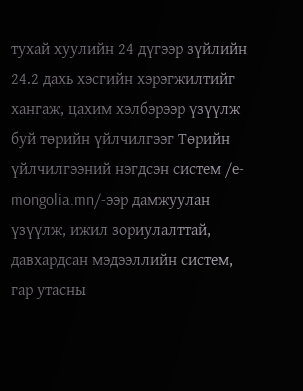тухай хуулийн 24 дүгээр зүйлийн 24.2 дахь хэсгийн хэрэгжилтийг хангаж, цахим хэлбэрээр үзүүлж буй төрийн үйлчилгээг Төрийн үйлчилгээний нэгдсэн систем /e-mongolia.mn/-ээр дамжуулан үзүүлж, ижил зориулалттай, давхардсан мэдээллийн систем, гар утасны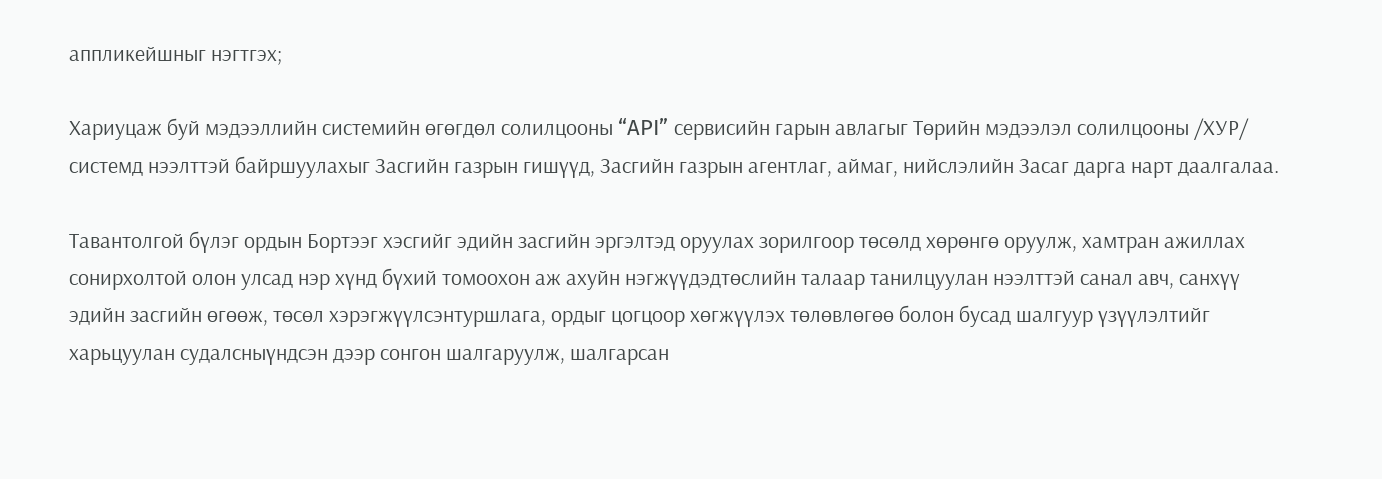аппликейшныг нэгтгэх;

Хариуцаж буй мэдээллийн системийн өгөгдөл солилцооны “API” сервисийн гарын авлагыг Төрийн мэдээлэл солилцооны /ХУР/ системд нээлттэй байршуулахыг Засгийн газрын гишүүд, Засгийн газрын агентлаг, аймаг, нийслэлийн Засаг дарга нарт даалгалаа.

Тавантолгой бүлэг ордын Бортээг хэсгийг эдийн засгийн эргэлтэд оруулах зорилгоор төсөлд хөрөнгө оруулж, хамтран ажиллах сонирхолтой олон улсад нэр хүнд бүхий томоохон аж ахуйн нэгжүүдэдтөслийн талаар танилцуулан нээлттэй санал авч, санхүү эдийн засгийн өгөөж, төсөл хэрэгжүүлсэнтуршлага, ордыг цогцоор хөгжүүлэх төлөвлөгөө болон бусад шалгуур үзүүлэлтийг харьцуулан судалсныүндсэн дээр сонгон шалгаруулж, шалгарсан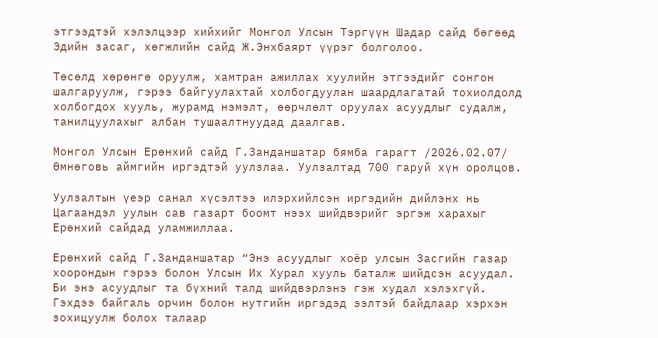этгээдтэй хэлэлцээр хийхийг Монгол Улсын Тэргүүн Шадар сайд бөгөөд Эдийн засаг, хөгжлийн сайд Ж.Энхбаярт үүрэг болголоо.

Төсөлд хөрөнгө оруулж, хамтран ажиллах хуулийн этгээдийг сонгон шалгаруулж, гэрээ байгуулахтай холбогдуулан шаардлагатай тохиолдолд холбогдох хууль, журамд нэмэлт, өөрчлөлт оруулах асуудлыг судалж, танилцуулахыг албан тушаалтнуудад даалгав.

Монгол Улсын Ерөнхий сайд Г.Занданшатар бямба гарагт /2026.02.07/ Өмнөговь аймгийн иргэдтэй уулзлаа. Уулзалтад 700 гаруй хүн оролцов.

Уулзалтын үеэр санал хүсэлтээ илэрхийлсэн иргэдийн дийлэнх нь Цагаандэл уулын сав газарт боомт нээх шийдвэрийг эргэж харахыг Ерөнхий сайдад уламжиллаа.

Ерөнхий сайд Г.Занданшатар “Энэ асуудлыг хоёр улсын Засгийн газар хоорондын гэрээ болон Улсын Их Хурал хууль баталж шийдсэн асуудал. Би энэ асуудлыг та бүхний талд шийдвэрлэнэ гэж худал хэлэхгүй. Гэхдээ байгаль орчин болон нутгийн иргэдэд ээлтэй байдлаар хэрхэн зохицуулж болох талаар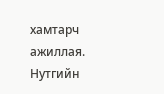хамтарч ажиллая. Нутгийн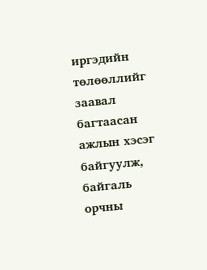иргэдийн төлөөллийг заавал багтаасан ажлын хэсэг байгуулж, байгаль орчны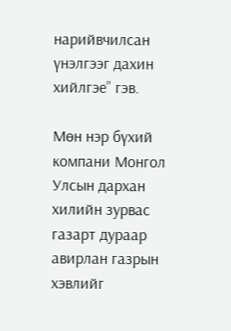нарийвчилсан үнэлгээг дахин хийлгэе” гэв.

Мөн нэр бүхий компани Монгол Улсын дархан хилийн зурвас газарт дураар авирлан газрын хэвлийг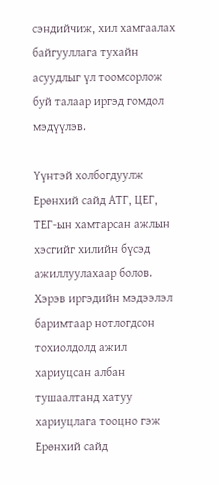сэндийчиж, хил хамгаалах байгууллага тухайн асуудлыг үл тоомсорлож буй талаар иргэд гомдол мэдүүлэв.

Үүнтэй холбогдуулж Ерөнхий сайд АТГ, ЦЕГ, ТЕГ-ын хамтарсан ажлын хэсгийг хилийн бүсэд ажиллуулахаар болов. Хэрэв иргэдийн мэдээлэл баримтаар нотлогдсон тохиолдолд ажил хариуцсан албан тушаалтанд хатуу хариуцлага тооцно гэж Ерөнхий сайд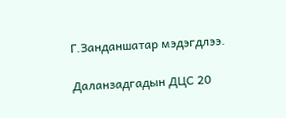Г.Занданшатар мэдэгдлээ.

Даланзадгадын ДЦС 20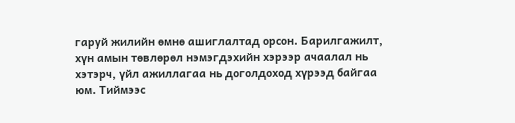гаруй жилийн өмнө ашиглалтад орсон. Барилгажилт, хүн амын төвлөрөл нэмэгдэхийн хэрээр ачаалал нь хэтэрч, үйл ажиллагаа нь доголдоход хүрээд байгаа юм. Тиймээс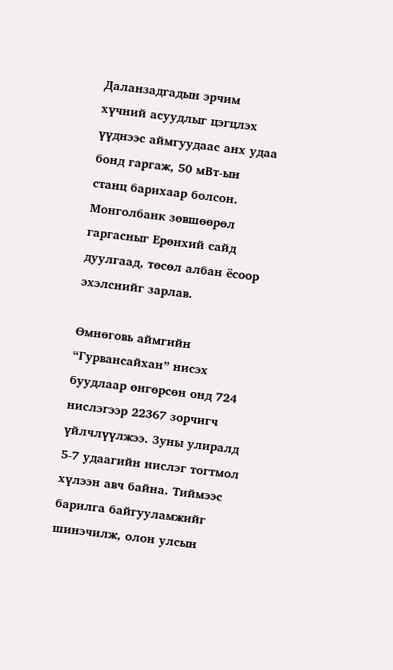Даланзадгадын эрчим хүчний асуудлыг цэгцлэх үүднээс аймгуудаас анх удаа бонд гаргаж, 50 мВт-ын станц барихаар болсон. Монголбанк зөвшөөрөл гаргасныг Ерөнхий сайд дуулгаад, төсөл албан ёсоор эхэлснийг зарлав.

Өмнөговь аймгийн “Гурвансайхан” нисэх буудлаар өнгөрсөн онд 724 нислэгээр 22367 зорчигч үйлчлүүлжээ. Зуны улиралд 5-7 удаагийн нислэг тогтмол хүлээн авч байна. Тиймээс барилга байгууламжийг шинэчилж, олон улсын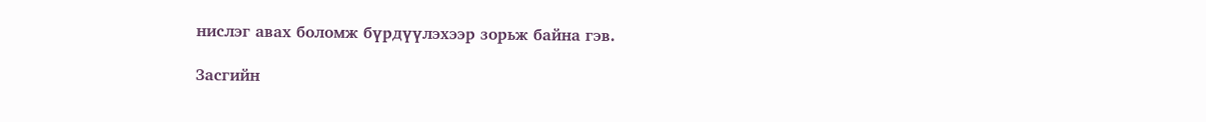нислэг авах боломж бүрдүүлэхээр зорьж байна гэв.

Засгийн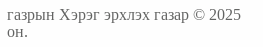газрын Хэрэг эрхлэх газар © 2025 он.